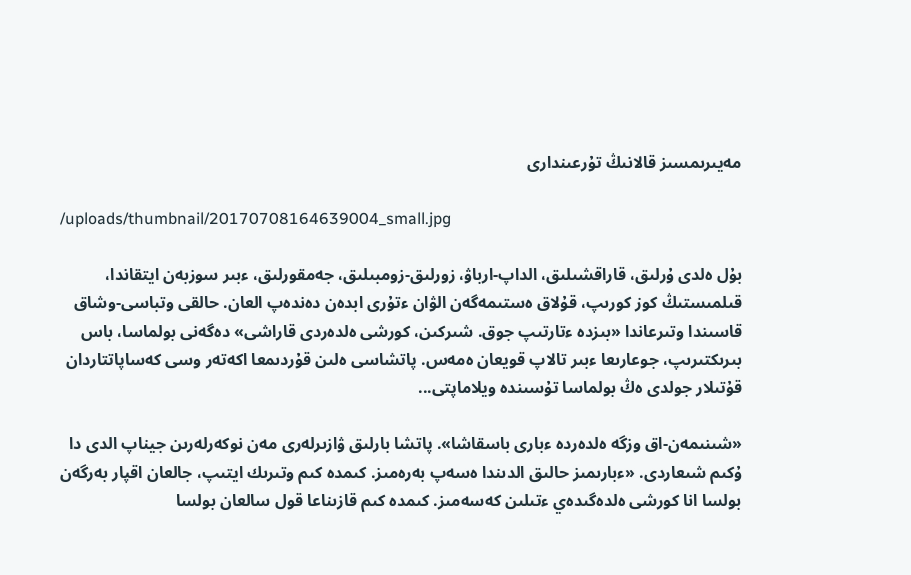مەيىرىمسىز قالانىڭ تۇرعىندارى

/uploads/thumbnail/20170708164639004_small.jpg

بۇل ەلدى ۇرلىق، قاراقشىلىق، الداپ-ارباۋ، زورلىق-زومبىلىق، جەمقورلىق، ءبىر سوزبەن ايتقاندا، قىلمىستىڭ كوز كورىپ، قۇلاق ەستىمەگەن الۋان ءتۇرى ابدەن دەندەپ العان. حالقى وتباسى-وشاق قاسىندا وتىرعاندا «بىزدە ءتارتىپ جوق. شىركىن، كورشى ەلدەردى قاراشى» دەگەنى بولماسا، باس بىرىكتىرىپ، جوعارىعا ءبىر تالاپ قويعان ەمەس. پاتشاسى ەلىن قۇردىمعا اكەتەر وسى كەساپاتتاردان قۇتىلار جولدى ەڭ بولماسا تۇسىندە ويلاماپتى...

«شىنىمەن-اق وزگە ەلدەردە ءبارى باسقاشا». پاتشا بارلىق ۋازىرلەرى مەن نوكەرلەرىن جيناپ الدى دا ۇكىم شىعاردى. «ءبارىمىز حالىق الدىندا ەسەپ بەرەمىز. كىمدە كىم وتىرىك ايتىپ، جالعان اقپار بەرگەن بولسا انا كورشى ەلدەگىدەي ءتىلىن كەسەمىز. كىمدە كىم قازىناعا قول سالعان بولسا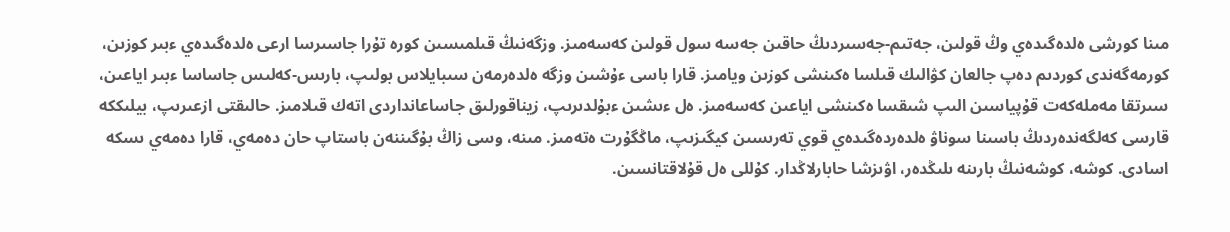مىنا كورشى ەلدەگىدەي وڭ قولىن، جەتىم-جەسىردىڭ حاقىن جەسە سول قولىن كەسەمىز. وزگەنىڭ قىلمىسىن كورە تۇرا جاسىرسا ارعى ەلدەگىدەي ءبىر كوزىن، كورمەگەندى كوردىم دەپ جالعان كۋالىك قىلسا ەكىنشى كوزىن ويامىز. قارا باسى ءۇشىن وزگە ەلدەرمەن سىبايلاس بولىپ، بارىس-كەلىس جاساسا ءبىر اياعىن، سىرتقا مەملەكەت قۇپياسىن الىپ شىقسا ەكىنشى اياعىن كەسەمىز. ەل ءىشىن ءبۇلدىرىپ، زيناقورلىق جاساعانداردى اتەك قىلامىز. حالىقتى ازعىرىپ، بيلىككە قارسى كەلگەندەردىڭ باسىنا سوناۋ ەلدەردەگىدەي قوي تەرىسىن كيگىزىپ، ماڭگۇرت ەتەمىز. مىنە، وسى زاڭ بۇگىننەن باستاپ حان دەمەي، قارا دەمەي ىسكە اسادى. كوشە، كوشەنىڭ بارىنە ىلىڭدەر، اۋىزشا حابارلاڭدار. كۇللى ەل قۇلاقتانسىن.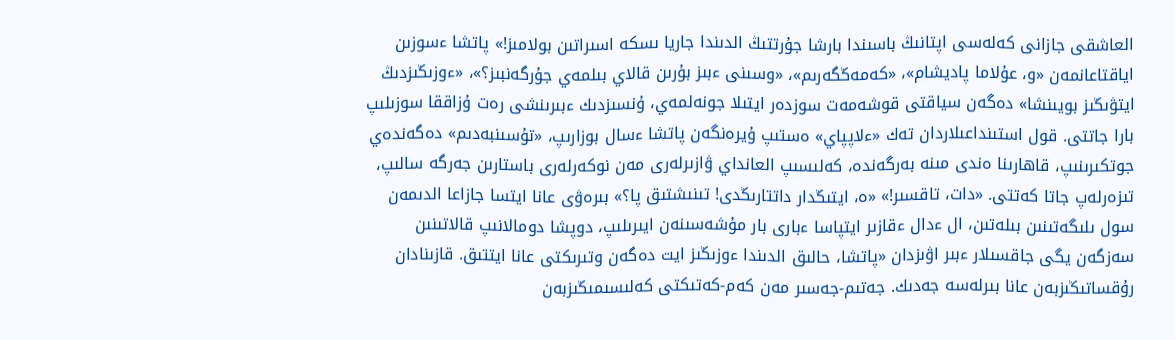العاشقى جازانى كەلەسى اپتانىڭ باسىندا بارشا جۇرتتىڭ الدىندا جاريا ىسكە اسىراتىن بولامىز!» پاتشا ءسوزىن اياقتاعانمەن «و، عۇلاما پاديشام»، «كەمەڭگەرىم»، «وسىنى ءبىز بۇرىن قالاي بىلمەي جۇرگەنبىز؟»، «ءوزىڭىزدىڭ ايتۋىڭىز بويىنشا» دەگەن سياقتى قوشەمەت سوزدەر ايتىلا جونەلمەي، ۇنسىزدىك ءبىرىنشى رەت ۇزاققا سوزىلىپ بارا جاتتى. قول استىنداعىلاردان تەك «ءلاپپاي» ەستىپ ۇيرەنگەن پاتشا ءسال بوزارىپ، «تۇسىنبەدىم» دەگەندەي جوتكىرىنىپ، قاھارىنا ەندى مىنە بەرگەندە، كەلىسىپ العانداي ۋازىرلەرى مەن نوكەرلەرى باستارىن جەرگە سالىپ، تىزەرلەپ جاتا كەتتى. «دات، تاقسىر!» «ە، ايتىڭدار داتتارىڭدى! تىنىشتىق پا؟» بىرەۋى عانا ايتسا جازاعا الدىمەن سول ىلىگەتىنىن بىلەتىن، ال ءدال ءقازىر ايتپاسا ءبارى بار مۇشەسىنەن ايىرىلىپ، دوپشا دومالانىپ قالاتىنىن سەزگەن يگى جاقسىلار ءبىر اۋىزدان «پاتشا، حالىق الدىندا ءوزىڭىز ايت دەگەن وتىرىكتى عانا ايتتىق. قازىنادان رۇقساتىڭىزبەن عانا بىرلەسە جەدىك. جەتىم-جەسىر مەن كەم-كەتىكتى كەلىسىمىڭىزبەن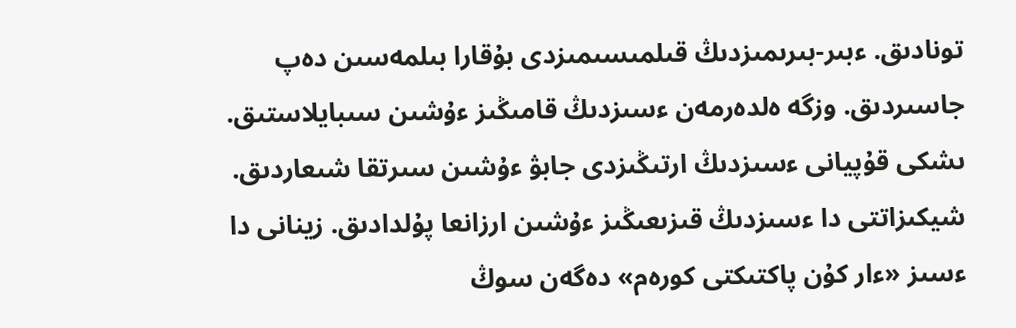تونادىق. ءبىر-بىرىمىزدىڭ قىلمىسىمىزدى بۇقارا بىلمەسىن دەپ جاسىردىق. وزگە ەلدەرمەن ءسىزدىڭ قامىڭىز ءۇشىن سىبايلاستىق. ىشكى قۇپيانى ءسىزدىڭ ارتىڭىزدى جابۋ ءۇشىن سىرتقا شىعاردىق. شيكىزاتتى دا ءسىزدىڭ قىزىعىڭىز ءۇشىن ارزانعا پۇلدادىق. زينانى دا ءسىز «ءار كۇن پاكتىكتى كورەم» دەگەن سوڭ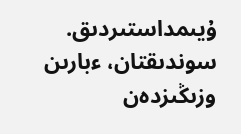ۇيىمداستىردىق. سوندىقتان، ءبارىن وزىڭىزدەن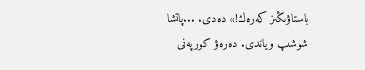باستاۋىڭىز كەرەك!» دەدى. ...پاتشا شوشىپ وياندى. دەرەۋ كورپەنى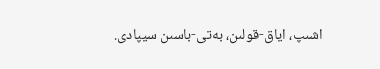اشىپ، اياق-قولىن، بەتى-باسىن سيپادى.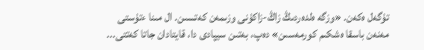تۇگەل ەكەن. «وزگە ەلدەردىڭ زاڭ-زاكۇنى وزىمەن كەتسىن. ال مىنا ءتۇستى مەنەن باسقا ەشكىم كورمەسىن» دەپ، بەتىن سيپادى دا، قايتادان جاتا كەتتى...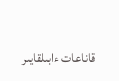قاناعات ءابىلقايىر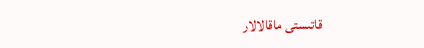قاتىستى ماقالالار